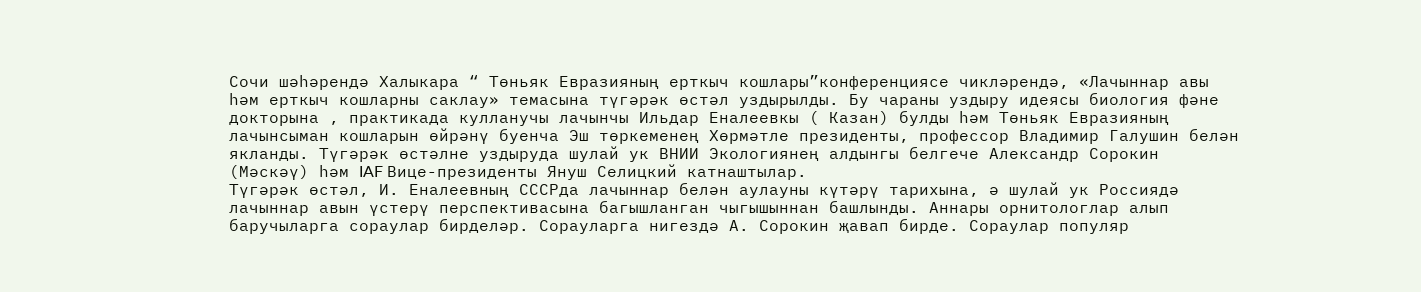Сочи шәһәрендә Халыкара “ Төньяк Евразияның ерткыч кошлары”конференциясе чикләрендә, «Лачыннар авы һәм ерткыч кошларны саклау» темасына түгәрәк өстәл уздырылды. Бу чараны уздыру идеясы биология фәне докторына , практикада кулланучы лачынчы Ильдар Еналеевкы ( Казан) булды һәм Төньяк Евразияның лачынсыман кошларын өйрәнү буенча Эш төркеменең Хөрмәтле президенты, профессор Владимир Галушин белән якланды. Түгәрәк өстәлне уздыруда шулай ук ВНИИ Экологиянең алдынгы белгече Александр Сорокин (Мәскәү) һәм IAF Вице-президенты Януш Селицкий катнаштылар.
Түгәрәк өстәл, И. Еналеевның СССРда лачыннар белән аулауны күтәрү тарихына, ә шулай ук Россиядә лачыннар авын үстерү перспективасына багышланган чыгышыннан башлынды. Аннары орнитологлар алып баручыларга сораулар бирделәр. Сорауларга нигездә А. Сорокин җавап бирде. Сораулар популяр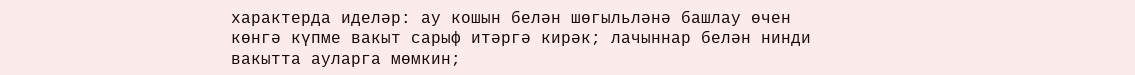характерда иделәр: ау кошын белән шөгыльләнә башлау өчен көнгә күпме вакыт сарыф итәргә кирәк; лачыннар белән нинди вакытта ауларга мөмкин;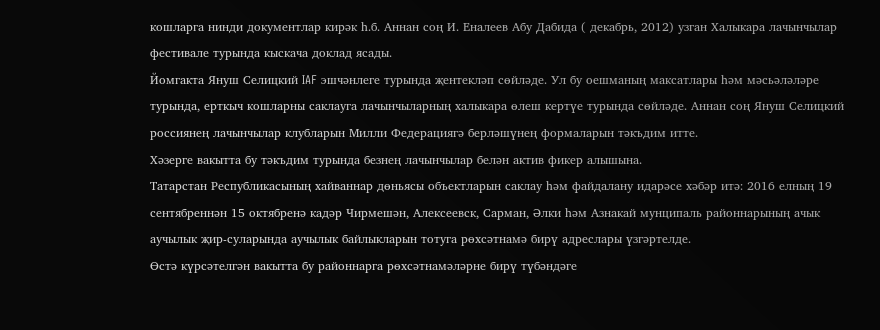кошларга нинди документлар кирәк һ.б. Аннан соң И. Еналеев Абу Дабида ( декабрь, 2012) узган Халыкара лачынчылар фестивале турында кыскача доклад ясады.
Йомгакта Януш Селицкий IAF эшчәнлеге турында җентекләп сөйләде. Ул бу оешманың максатлары һәм мәсьәләләре турында, ерткыч кошларны саклауга лачынчыларның халыкара өлеш кертүе турында сөйләде. Аннан соң Януш Селицкий россиянең лачынчылар клубларын Милли Федерациягә берләшүнең формаларын тәкъдим итте.
Хәзерге вакытта бу тәкъдим турында безнең лачынчылар белән актив фикер алышына.
Татарстан Республикасының хайваннар дөньясы объектларын саклау һəм файдалану идарәсе хәбәр итә: 2016 елның 19 сентябреннән 15 октябренә кадәр Чирмешән, Алексеевск, Сарман, Әлки һәм Азнакай мунципаль районнарының ачык аучылык җир-суларында аучылык байлыкларын тотуга рөхсәтнамә бирү адреслары үзгәртелде.
Өстә күрсәтелгән вакытта бу районнарга рөхсәтнамәләрне бирү түбәндәге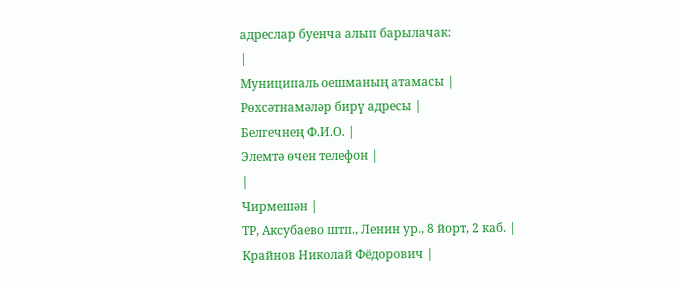адреслар буенча алып барылачак:
|
Муниципаль оешманың атамасы |
Рөхсәтнамәләр бирү адресы |
Белгечнең Ф.И.О. |
Элемтә өчен телефон |
|
Чирмешән |
ТР, Аксубаево штп., Ленин ур., 8 йорт, 2 каб. |
Крайнов Николай Фёдорович |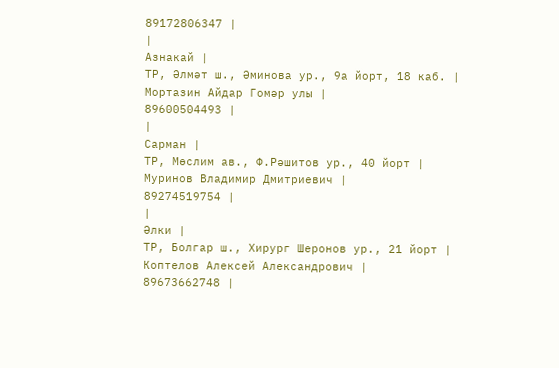89172806347 |
|
Азнакай |
ТР, Әлмәт ш., Әминова ур., 9а йорт, 18 каб. |
Мортазин Айдар Гомәр улы |
89600504493 |
|
Сарман |
ТР, Мөслим ав., Ф.Рәшитов ур., 40 йорт |
Муринов Владимир Дмитриевич |
89274519754 |
|
Әлки |
ТР, Болгар ш., Хирург Шеронов ур., 21 йорт |
Коптелов Алексей Александрович |
89673662748 |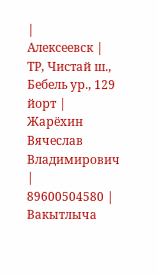|
Алексеевск |
ТР, Чистай ш., Бебель ур., 129 йорт |
Жарёхин Вячеслав Владимирович |
89600504580 |
Вакытлыча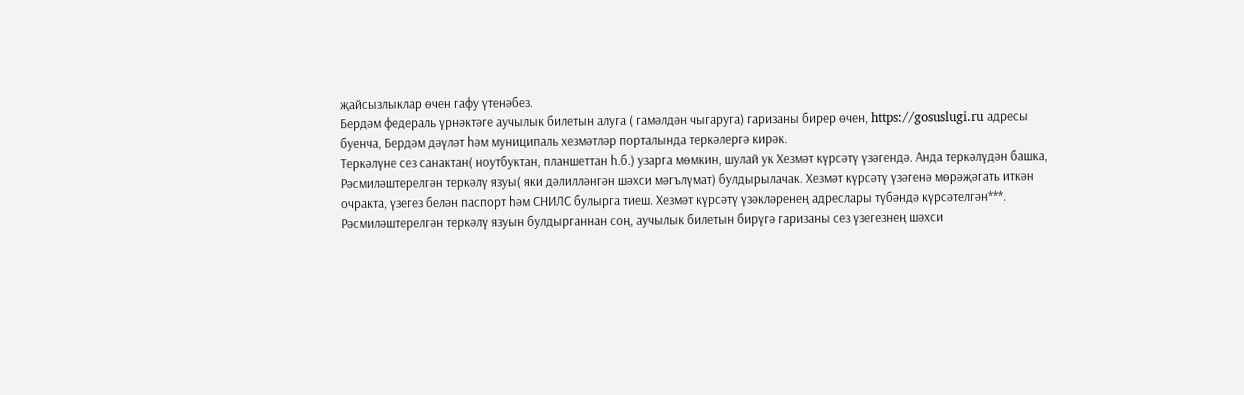җайсызлыклар өчен гафу үтенәбез.
Бердәм федераль үрнәктәге аучылык билетын алуга ( гамәлдән чыгаруга) гаризаны бирер өчен, https://gosuslugi.ru адресы буенча, Бердәм дәүләт һәм муниципаль хезмәтләр порталында теркәлергә кирәк.
Теркәлүне сез санактан( ноутбуктан, планшеттан һ.б.) узарга мөмкин, шулай ук Хезмәт күрсәтү үзәгендә. Анда теркәлүдән башка, Рәсмиләштерелгән теркәлү язуы( яки дәлилләнгән шәхси мәгълүмат) булдырылачак. Хезмәт күрсәтү үзәгенә мөрәҗәгать иткән очракта, үзегез белән паспорт һәм СНИЛС булырга тиеш. Хезмәт күрсәтү үзәкләренең адреслары түбәндә күрсәтелгән***.
Рәсмиләштерелгән теркәлү язуын булдырганнан соң, аучылык билетын бирүгә гаризаны сез үзегезнең шәхси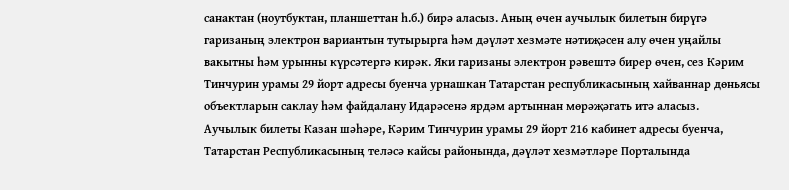санактан (ноутбуктан, планшеттан һ.б.) бирә аласыз. Аның өчен аучылык билетын бирүгә гаризаның электрон вариантын тутырырга һәм дәүләт хезмәте нәтиҗәсен алу өчен уңайлы вакытны һәм урынны күрсәтергә кирәк. Яки гаризаны электрон рәвештә бирер өчен, сез Кәрим Тинчурин урамы 29 йорт адресы буенча урнашкан Татарстан республикасының хайваннар дөньясы объектларын саклау һәм файдалану Идарәсенә ярдәм артыннан мөрәҗәгать итә аласыз.
Аучылык билеты Казан шәһәре, Кәрим Тинчурин урамы 29 йорт 216 кабинет адресы буенча, Татарстан Республикасының теләсә кайсы районында, дәүләт хезмәтләре Порталында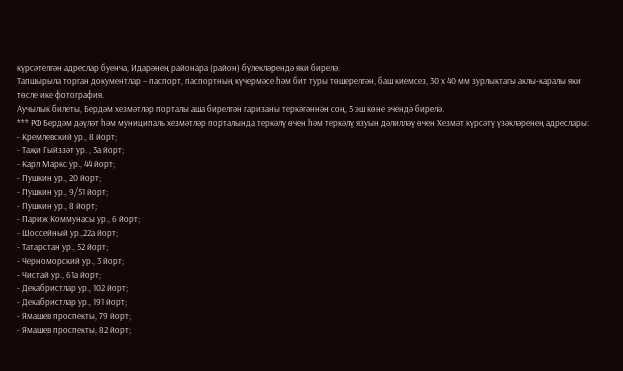күрсәтелгән адреслар буенча, Идарәнең районара (район) бүлекләрендә яки бирелә.
Тапшырыла торган документлар – паспорт, паспортның күчермәсе һәм бит туры төшерелгән, баш киемсез, 30 х 40 мм зурлыктагы аклы-каралы яки төсле ике фотография.
Аучылык билеты, Бердәм хезмәтләр порталы аша бирелгән гаризаны теркәгәннән соң, 5 эш көне эчендә бирелә.
*** РФ Бердәм дәүләт һәм муниципаль хезмәтләр порталында теркәлү өчен һәм теркәлү язуын дәлилләү өчен Хезмәт күрсәтү үзәкләренең адреслары:
- Кремлевский ур., 8 йорт;
- Таҗи Гыйззәт ур. , 3а йорт;
- Карл Маркс ур., 44 йорт;
- Пушкин ур., 20 йорт;
- Пушкин ур., 9/51 йорт;
- Пушкин ур., 8 йорт;
- Париж Коммунасы ур., 6 йорт;
- Шоссейный ур.,22а йорт;
- Татарстан ур., 52 йорт;
- Черноморский ур., 3 йорт;
- Чистай ур., 61а йорт;
- Декабристлар ур., 102 йорт;
- Декабристлар ур., 191 йорт;
- Ямашев проспекты, 79 йорт;
- Ямашев проспекты, 82 йорт;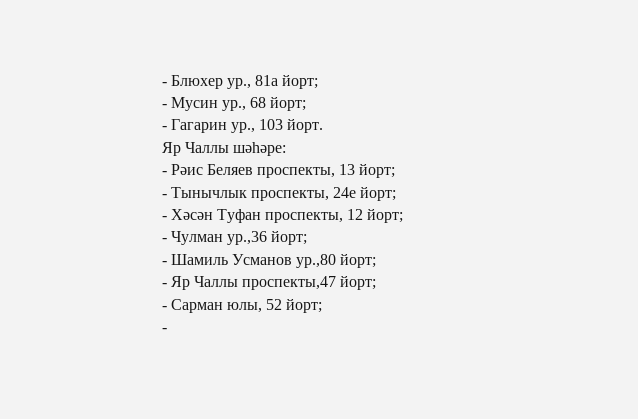- Блюхер ур., 81а йорт;
- Мусин ур., 68 йорт;
- Гагарин ур., 103 йорт.
Яр Чаллы шәһәре:
- Рәис Беляев проспекты, 13 йорт;
- Тынычлык проспекты, 24е йорт;
- Хәсән Туфан проспекты, 12 йорт;
- Чулман ур.,36 йорт;
- Шамиль Усманов ур.,80 йорт;
- Яр Чаллы проспекты,47 йорт;
- Сарман юлы, 52 йорт;
-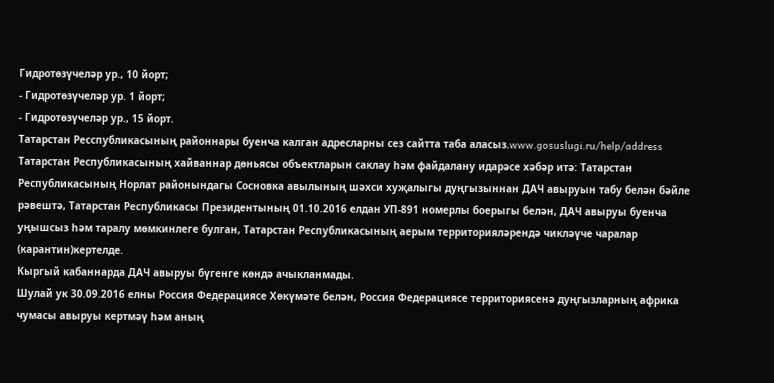Гидротөзүчеләр ур., 10 йорт;
- Гидротөзүчеләр ур. 1 йорт;
- Гидротөзүчеләр ур., 15 йорт.
Татарстан Ресспубликасының районнары буенча калган адресларны сез сайтта таба аласыз.www.gosuslugi.ru/help/address
Татарстан Республикасының хайваннар дөньясы объектларын саклау һəм файдалану идарәсе хәбәр итә: Татарстан Республикасының Норлат районындагы Сосновка авылының шәхси хуҗалыгы дуңгызыннан ДАЧ авыруын табу белән бәйле рәвештә, Татарстан Республикасы Президентының 01.10.2016 елдан УП-891 номерлы боерыгы белән, ДАЧ авыруы буенча уңышсыз һәм таралу мөмкинлеге булган, Татарстан Республикасының аерым территорияләрендә чикләүче чаралар (карантин)кертелде.
Кыргый кабаннарда ДАЧ авыруы бүгенге көндә ачыкланмады.
Шулай ук 30.09.2016 елны Россия Федерациясе Хөкүмәте белән, Россия Федерациясе территориясенә дуңгызларның африка чумасы авыруы кертмәү һәм аның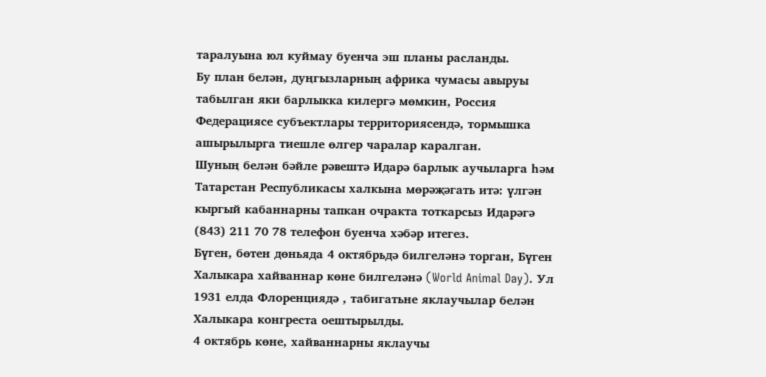таралуына юл куймау буенча эш планы расланды.
Бу план белән, дуңгызларның африка чумасы авыруы табылган яки барлыкка килергә мөмкин, Россия Федерациясе субъектлары территориясендә, тормышка ашырылырга тиешле өлгер чаралар каралган.
Шуның белән бәйле рәвештә Идарә барлык аучыларга һәм Татарстан Республикасы халкына мөрәҗәгать итә: үлгән кыргый кабаннарны тапкан очракта тоткарсыз Идарәгә (843) 211 70 78 телефон буенча хәбәр итегез.
Бүген, бөтен дөньяда 4 октябрьдә билгеләнә торган, Бүген Халыкара хайваннар көне билгеләнә (World Animal Day). Ул 1931 елда Флоренциядә , табигатьне яклаучылар белән Халыкара конгреста оештырылды.
4 октябрь көне, хайваннарны яклаучы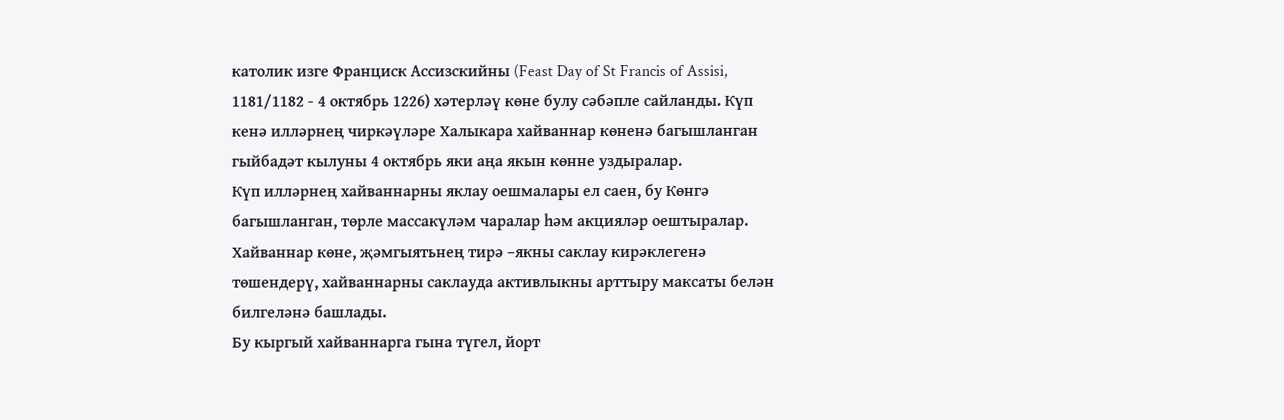католик изге Франциск Ассизскийны (Feast Day of St Francis of Assisi, 1181/1182 - 4 октябрь 1226) хәтерләү көне булу сәбәпле сайланды. Күп кенә илләрнең чиркәүләре Халыкара хайваннар көненә багышланган гыйбадәт кылуны 4 октябрь яки аңа якын көнне уздыралар.
Күп илләрнең хайваннарны яклау оешмалары ел саен, бу Көнгә багышланган, төрле массакүләм чаралар һәм акцияләр оештыралар. Хайваннар көне, җәмгыятьнең тирә –якны саклау кирәклегенә төшендерү, хайваннарны саклауда активлыкны арттыру максаты белән билгеләнә башлады.
Бу кыргый хайваннарга гына түгел, йорт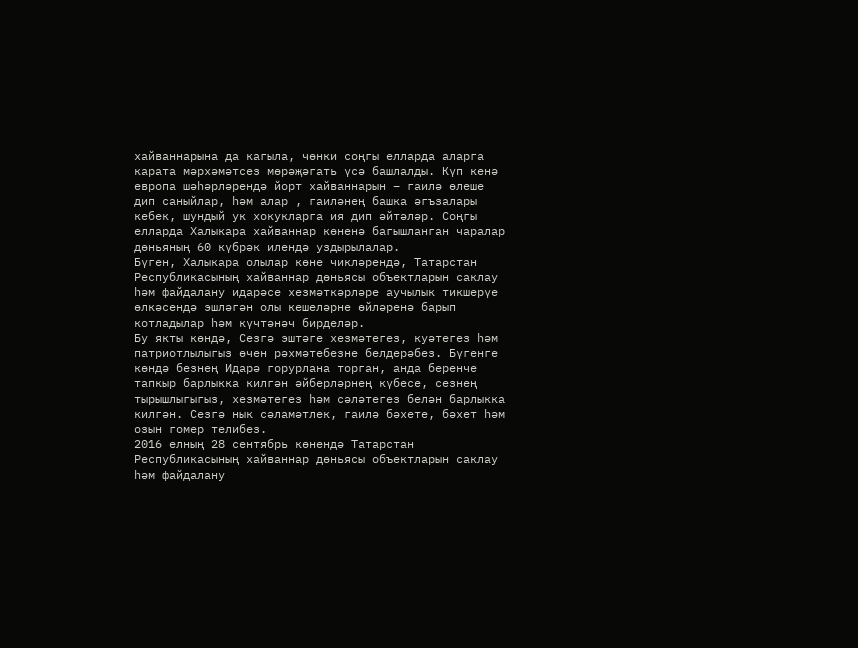хайваннарына да кагыла, чөнки соңгы елларда аларга карата мәрхәмәтсез мөрәҗәгать үсә башлалды. Күп кенә европа шәһәрләрендә йорт хайваннарын – гаилә өлеше дип саныйлар, һәм алар , гаиләнең башка әгъзалары кебек, шундый ук хокукларга ия дип әйтәләр. Соңгы елларда Халыкара хайваннар көненә багышланган чаралар дөньяның 60 күбрәк илендә уздырылалар.
Бүген, Халыкара олылар көне чикләрендә, Татарстан Республикасының хайваннар дөньясы объектларын саклау һəм файдалану идарәсе хезмәткәрләре аучылык тикшерүе өлкәсендә эшләгән олы кешеләрне өйләренә барып котладылар һәм күчтәнәч бирделәр.
Бу якты көндә, Сезгә эштәге хезмәтегез, куәтегез һәм патриотлылыгыз өчен рәхмәтебезне белдерәбез. Бүгенге көндә безнең Идарә горурлана торган, анда беренче тапкыр барлыкка килгән әйберләрнең күбесе, сезнең тырышлыгыгыз, хезмәтегез һәм сәләтегез белән барлыкка килгән. Сезгә нык сәламәтлек, гаилә бәхете, бәхет һәм озын гомер телибез.
2016 елның 28 сентябрь көнендә Татарстан Республикасының хайваннар дөньясы объектларын саклау һəм файдалану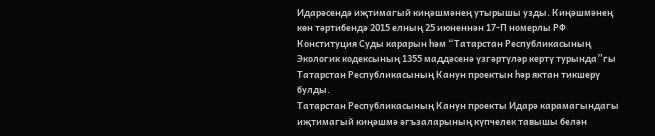Идарәсендә иҗтимагый киңәшмәнең утырышы узды. Киңәшмәнең көн тәртибендә 2015 елның 25 июненнән 17-П номерлы РФ Конституция Суды карарын һәм “Татарстан Республикасының Экологик кодексының 1355 маддәсенә үзгәртүләр кертү турында”гы Татарстан Республикасының Канун проектын һәр яктан тикшерү булды.
Татарстан Республикасының Канун проекты Идарә карамагындагы иҗтимагый киңәшмә әгъзаларының күпчелек тавышы белән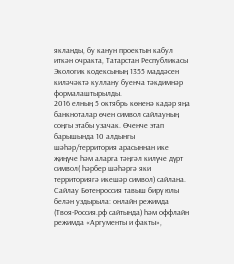якланды, бу канун проектын кабул иткән очракта, Татарстан Республикасы Экологик кодексының 1355 маддәсен киләчәктә куллану буенча тәкдимнәр формалаштырылды.
2016 елның 5 октябрь көненә кадәр яңа банкноталар өчен символ сайлауның соңгы этабы узачак. Өченче этап барышында 10 алдынгы шәһәр/территория арасыннан ике җиңүче һәм аларга тәңгәл килүче дүрт символ( һәрбер шәһәргә яки территориягә икешәр символ) сайлана. Сайлау Бөтенроссия тавыш бирү юлы белән уздырыла: онлайн режимда (Твоя-Россия.рф сайтында) һәм оффлайн режимда «Аргументы и факты»,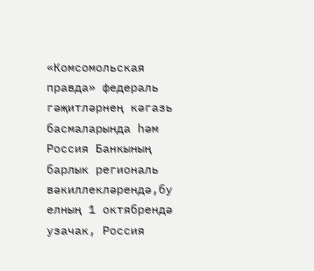«Комсомольская правда» федераль гәҗитләрнең кәгазь басмаларында һәм Россия Банкының барлык региональ вәкиллекләрендә,бу елның 1 октябрендә узачак, Россия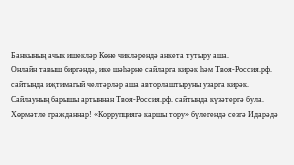Банкының ачык ишекләр Көне чикләрендә анкета тутыру аша.
Онлайн тавыш биргәндә, ике шәһәрне сайларга кирәк һәм Твоя-Россия.рф. сайтында иҗтимагый челтәрләр аша авторлаштыруны узарга кирәк.
Сайлауның барышы артыннан Твоя-Россия.рф. сайтында күзәтергә була.
Хөрмәтле гражданнар! «Коррупциягә каршы тору» бүлегендә сезгә Идарәдә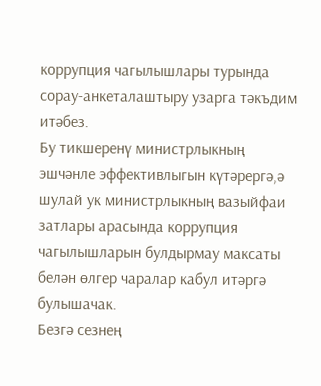коррупция чагылышлары турында сорау-анкеталаштыру узарга тәкъдим итәбез.
Бу тикшеренү министрлыкның эшчәнле эффективлыгын күтәрергә,ә шулай ук министрлыкның вазыйфаи затлары арасында коррупция чагылышларын булдырмау максаты белән өлгер чаралар кабул итәргә булышачак.
Безгә сезнең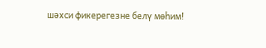шәхси фикерегезне белү мөһим!